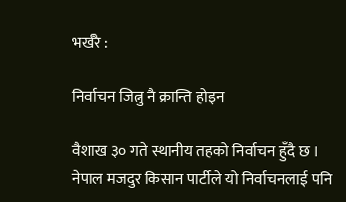भर्खरै :

निर्वाचन जित्नु नै क्रान्ति होइन

वैशाख ३० गते स्थानीय तहको निर्वाचन हुँदै छ । नेपाल मजदुर किसान पार्टीले यो निर्वाचनलाई पनि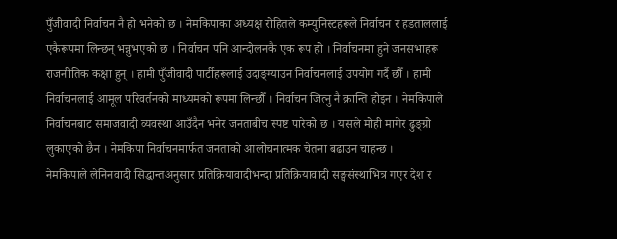पुँजीवादी निर्वाचन नै हो भनेको छ । नेमकिपाका अध्यक्ष रोहितले कम्युनिस्टहरूले निर्वाचन र हडताललाई एकैरूपमा लिन्छन् भन्नुभएको छ । निर्वाचन पनि आन्दोलनकै एक रूप हो । निर्वाचनमा हुने जनसभाहरू राजनीतिक कक्षा हुन् । हामी पुँजीवादी पार्टीहरूलाई उदाङ्ग्याउन निर्वाचनलाई उपयोग गर्दै छौँ । हामी निर्वाचनलाई आमूल परिवर्तनको माध्यमको रूपमा लिन्छौँ । निर्वाचन जित्नु नै क्रान्ति होइन । नेमकिपाले निर्वाचनबाट समाजवादी व्यवस्था आउँदैन भनेर जनताबीच स्पष्ट पारेको छ । यसले मोही मागेर ढुङ्ग्रो लुकाएको छैन । नेमकिपा निर्वाचनमार्फत जनताको आलोचनात्मक चेतना बढाउन चाहन्छ ।
नेमकिपाले लेनिनवादी सिद्धान्तअनुसार प्रतिक्रियावादीभन्दा प्रतिक्रियावादी सङ्घसंस्थाभित्र गएर देश र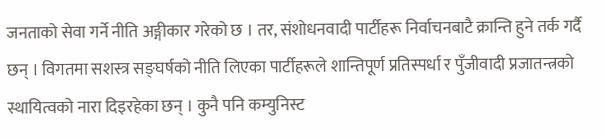जनताको सेवा गर्ने नीति अङ्गीकार गरेको छ । तर, संशोधनवादी पार्टीहरू निर्वाचनबाटै क्रान्ति हुने तर्क गर्दै छन् । विगतमा सशस्त्र सङ्घर्षको नीति लिएका पार्टीहरूले शान्तिपूर्ण प्रतिस्पर्धा र पुँजीवादी प्रजातन्त्रको स्थायित्वको नारा दिइरहेका छन् । कुनै पनि कम्युनिस्ट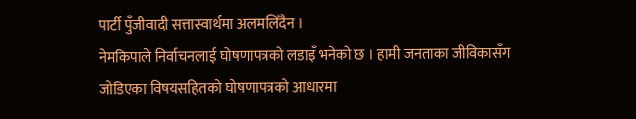पार्टी पुँजीवादी सत्तास्वार्थमा अलमलिँदैन ।
नेमकिपाले निर्वाचनलाई घोषणापत्रको लडाइँ भनेको छ । हामी जनताका जीविकासँग जोडिएका विषयसहितको घोषणापत्रको आधारमा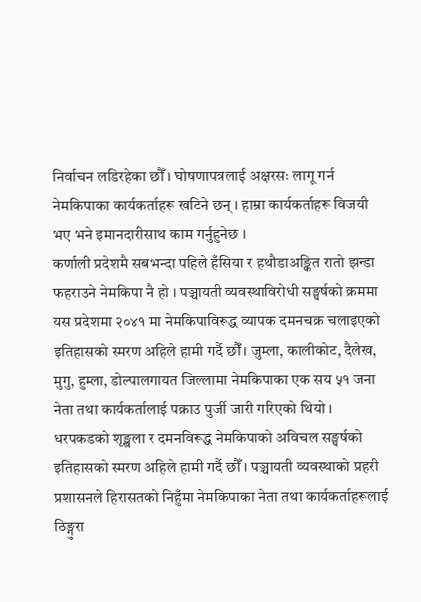निर्वाचन लडिरहेका छौँ । घोषणापत्रलाई अक्षरसः लागू गर्न नेमकिपाका कार्यकर्ताहरू खटिने छन् । हाम्रा कार्यकर्ताहरू विजयी भए भने इमानदारीसाथ काम गर्नुहुनेछ ।
कर्णाली प्रदेशमै सबभन्दा पहिले हँसिया र हथौडाअङ्कित रातो झन्डा फहराउने नेमकिपा नै हो । पञ्चायती व्यवस्थाविरोधी सङ्घर्षको क्रममा यस प्रदेशमा २०४१ मा नेमकिपाविरूद्ध व्यापक दमनचक्र चलाइएको इतिहासको स्मरण अहिले हामी गर्दै छौँ। जुम्ला, कालीकोट, दैलेख, मुगु, हुम्ला, डोल्पालगायत जिल्लामा नेमकिपाका एक सय ५१ जना नेता तथा कार्यकर्तालाई पक्राउ पुर्जी जारी गरिएको थियो । धरपकडको शृङ्खला र दमनविरूद्ध नेमकिपाको अविचल सङ्घर्षको इतिहासको स्मरण अहिले हामी गर्दै छौँ । पञ्चायती व्यवस्थाको प्रहरी प्रशासनले हिरासतको निहुँमा नेमकिपाका नेता तथा कार्यकर्ताहरूलाई ठिङ्गुरा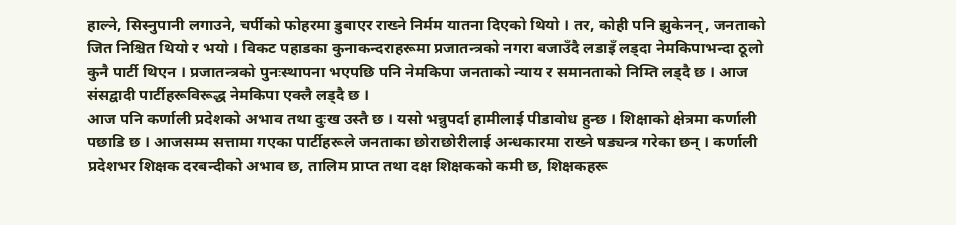हाल्ने, सिस्नुपानी लगाउने, चर्पीको फोहरमा डुबाएर राख्ने निर्मम यातना दिएको थियो । तर, कोही पनि झुकेनन्, जनताको जित निश्चित थियो र भयो । विकट पहाडका कुनाकन्दराहरूमा प्रजातन्त्रको नगरा बजाउँदै लडाइँ लड्दा नेमकिपाभन्दा ठूलो कुनै पार्टी थिएन । प्रजातन्त्रको पुनःस्थापना भएपछि पनि नेमकिपा जनताको न्याय र समानताको निम्ति लड्दै छ । आज संसद्वादी पार्टीहरूविरूद्ध नेमकिपा एक्लै लड्दै छ ।
आज पनि कर्णाली प्रदेशको अभाव तथा दुःख उस्तै छ । यसो भन्नुपर्दा हामीलाई पीडावोध हुन्छ । शिक्षाको क्षेत्रमा कर्णाली पछाडि छ । आजसम्म सत्तामा गएका पार्टीहरूले जनताका छोराछोरीलाई अन्धकारमा राख्ने षड्यन्त्र गरेका छन् । कर्णाली प्रदेशभर शिक्षक दरबन्दीको अभाव छ, तालिम प्राप्त तथा दक्ष शिक्षकको कमी छ, शिक्षकहरू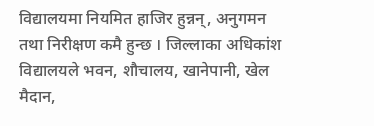विद्यालयमा नियमित हाजिर हुन्नन्, अनुगमन तथा निरीक्षण कमै हुन्छ । जिल्लाका अधिकांश विद्यालयले भवन, शौचालय, खानेपानी, खेल मैदान,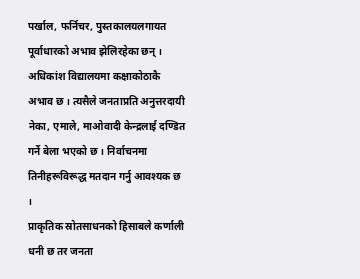पर्खाल, फर्निचर, पुस्तकालयलगायत पूर्वाधारको अभाव झेलिरहेका छन् । अधिकांश विद्यालयमा कक्षाकोठाकै अभाव छ । त्यसैले जनताप्रति अनुत्तरदायी नेका, एमाले, माओवादी केन्द्रलाई दण्डित गर्ने बेला भएको छ । निर्वाचनमा तिनीहरूविरूद्ध मतदान गर्नु आवश्यक छ ।
प्राकृतिक स्रोतसाधनको हिसाबले कर्णाली धनी छ तर जनता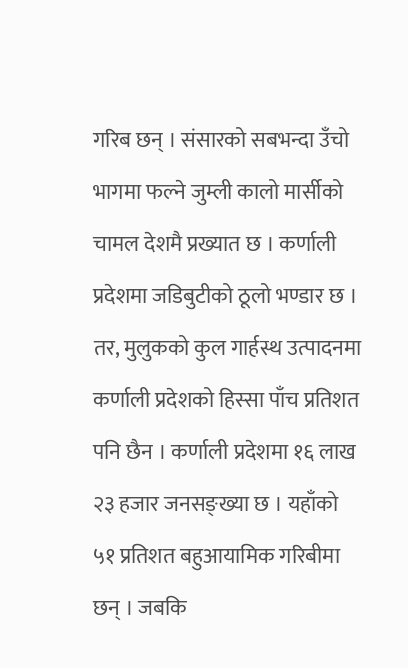गरिब छन् । संसारको सबभन्दा उँचो भागमा फल्ने जुम्ली कालो मार्सीको चामल देशमै प्रख्यात छ । कर्णाली प्रदेशमा जडिबुटीको ठूलो भण्डार छ । तर, मुलुकको कुल गार्हस्थ उत्पादनमा कर्णाली प्रदेशको हिस्सा पाँच प्रतिशत पनि छैन । कर्णाली प्रदेशमा १६ लाख २३ हजार जनसङ्ख्या छ । यहाँको ५१ प्रतिशत बहुआयामिक गरिबीमा छन् । जबकि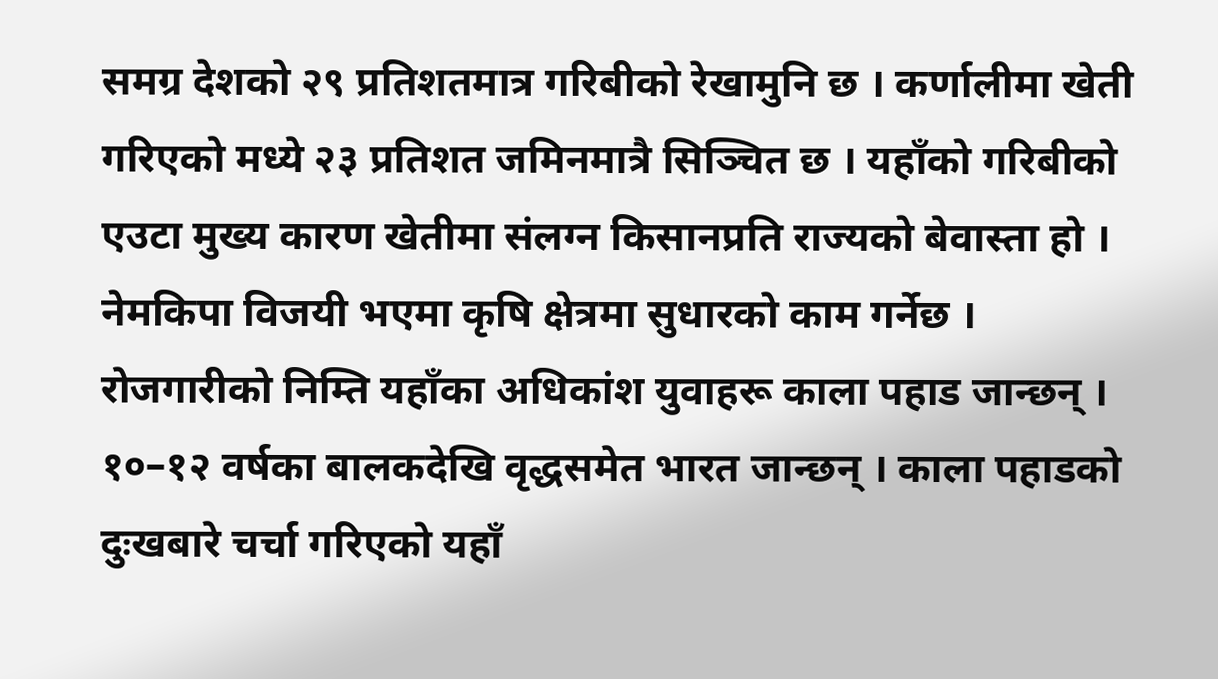समग्र देशको २९ प्रतिशतमात्र गरिबीको रेखामुनि छ । कर्णालीमा खेती गरिएको मध्ये २३ प्रतिशत जमिनमात्रै सिञ्चित छ । यहाँको गरिबीको एउटा मुख्य कारण खेतीमा संलग्न किसानप्रति राज्यको बेवास्ता हो । नेमकिपा विजयी भएमा कृषि क्षेत्रमा सुधारको काम गर्नेछ ।
रोजगारीको निम्ति यहाँका अधिकांश युवाहरू काला पहाड जान्छन् । १०–१२ वर्षका बालकदेखि वृद्धसमेत भारत जान्छन् । काला पहाडको दुःखबारे चर्चा गरिएको यहाँ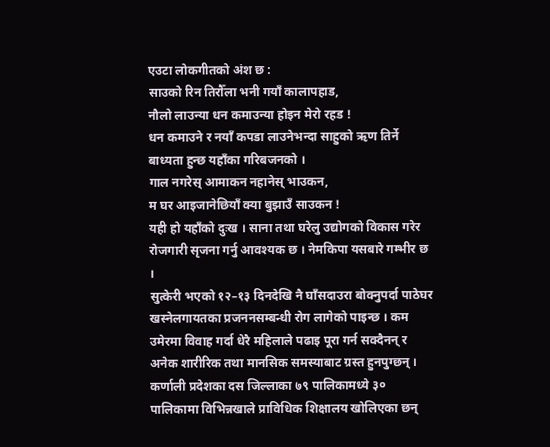एउटा लोकगीतको अंश छ :
साउको रिन तिरौँला भनी गयाँ कालापहाड,
नौलो लाउन्या धन कमाउन्या होइन मेरो रहड !
धन कमाउने र नयाँ कपडा लाउनेभन्दा साहुको ऋण तिर्ने बाध्यता हुन्छ यहाँका गरिबजनको ।
गाल नगरेस् आमाकन नहानेस् भाउकन,
म घर आइजानेछियाँ क्या बुझाउँ साउकन !
यही हो यहाँको दुःख । साना तथा घरेलु उद्योगको विकास गरेर रोजगारी सृजना गर्नु आवश्यक छ । नेमकिपा यसबारे गम्भीर छ ।
सुत्केरी भएको १२–१३ दिनदेखि नै घाँसदाउरा बोक्नुपर्दा पाठेघर खस्नेलगायतका प्रजननसम्बन्धी रोग लागेको पाइन्छ । कम उमेरमा विवाह गर्दा धेरै महिलाले पढाइ पूरा गर्न सक्दैनन् र अनेक शारीरिक तथा मानसिक समस्याबाट ग्रस्त हुनपुग्छन् ।
कर्णाली प्रदेशका दस जिल्लाका ७९ पालिकामध्ये ३० पालिकामा विभिन्नखाले प्राविधिक शिक्षालय खोलिएका छन्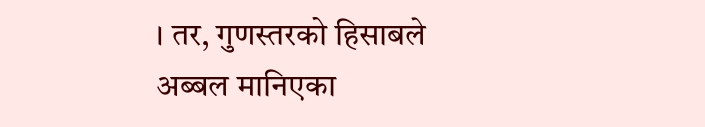। तर, गुणस्तरको हिसाबले अब्बल मानिएका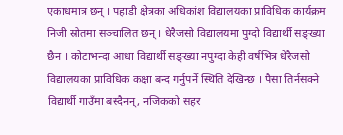एकाधमात्र छन् । पहाडी क्षेत्रका अधिकांश विद्यालयका प्राविधिक कार्यक्रम निजी स्रोतमा सञ्चालित छन् । धेरैजसो विद्यालयमा पुग्दो विद्यार्थी सङ्ख्या छैन । कोटाभन्दा आधा विद्यार्थी सङ्ख्या नपुग्दा केही वर्षभित्र धेरैजसो विद्यालयका प्राविधिक कक्षा बन्द गर्नुपर्ने स्थिति देखिन्छ । पैसा तिर्नसक्ने विद्यार्थी गाउँमा बस्दैनन्, नजिकको सहर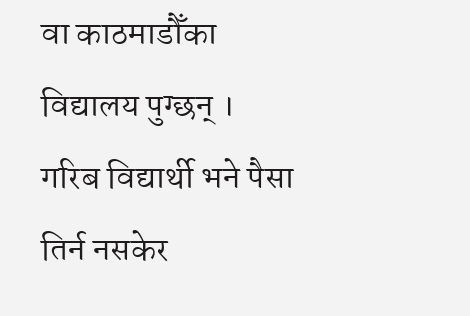वा काठमाडौँका विद्यालय पुग्छन् । गरिब विद्यार्थी भने पैसा तिर्न नसकेर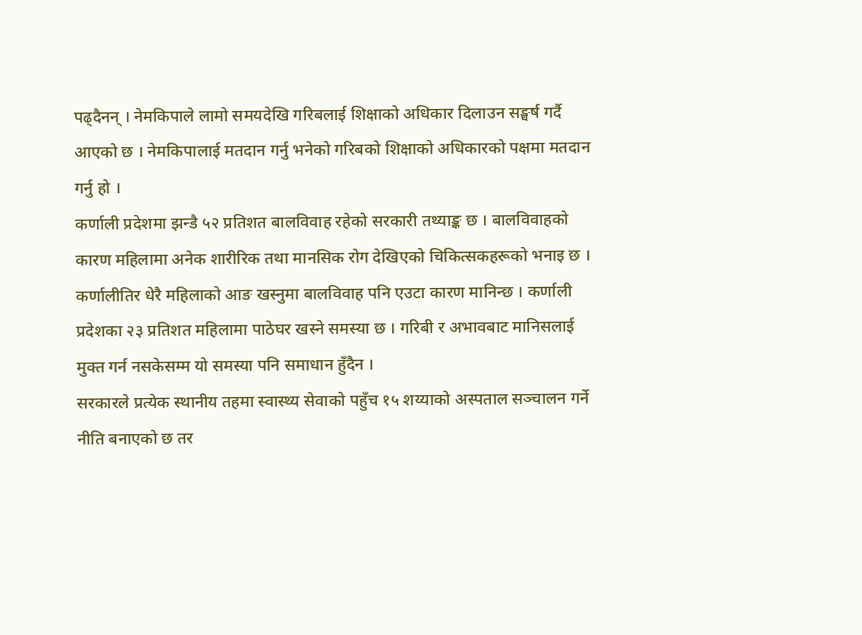पढ्दैनन् । नेमकिपाले लामो समयदेखि गरिबलाई शिक्षाको अधिकार दिलाउन सङ्घर्ष गर्दै आएको छ । नेमकिपालाई मतदान गर्नु भनेको गरिबको शिक्षाको अधिकारको पक्षमा मतदान गर्नु हो ।
कर्णाली प्रदेशमा झन्डै ५२ प्रतिशत बालविवाह रहेको सरकारी तथ्याङ्क छ । बालविवाहको कारण महिलामा अनेक शारीरिक तथा मानसिक रोग देखिएको चिकित्सकहरूको भनाइ छ । कर्णालीतिर धेरै महिलाको आङ खस्नुमा बालविवाह पनि एउटा कारण मानिन्छ । कर्णाली प्रदेशका २३ प्रतिशत महिलामा पाठेघर खस्ने समस्या छ । गरिबी र अभावबाट मानिसलाई मुक्त गर्न नसकेसम्म यो समस्या पनि समाधान हुँदैन ।
सरकारले प्रत्येक स्थानीय तहमा स्वास्थ्य सेवाको पहुँच १५ शय्याको अस्पताल सञ्चालन गर्ने नीति बनाएको छ तर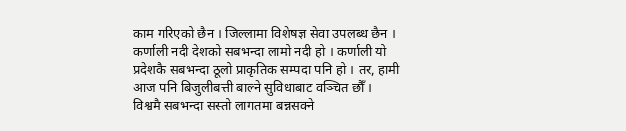काम गरिएको छैन । जिल्लामा विशेषज्ञ सेवा उपलब्ध छैन ।
कर्णाली नदी देशको सबभन्दा लामो नदी हो । कर्णाली यो प्रदेशकै सबभन्दा ठूलो प्राकृतिक सम्पदा पनि हो । तर, हामी आज पनि बिजुलीबत्ती बाल्ने सुविधाबाट वञ्चित छौँ । विश्वमै सबभन्दा सस्तो लागतमा बन्नसक्ने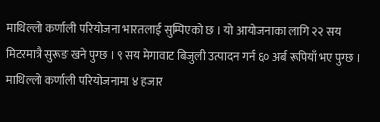माथिल्लो कर्णाली परियोजना भारतलाई सुम्पिएको छ । यो आयोजनाका लागि २२ सय मिटरमात्रै सुरूङ खने पुग्छ । ९ सय मेगावाट बिजुली उत्पादन गर्न ६० अर्ब रूपियाँ भए पुग्छ । माथिल्लो कर्णाली परियोजनामा ४ हजार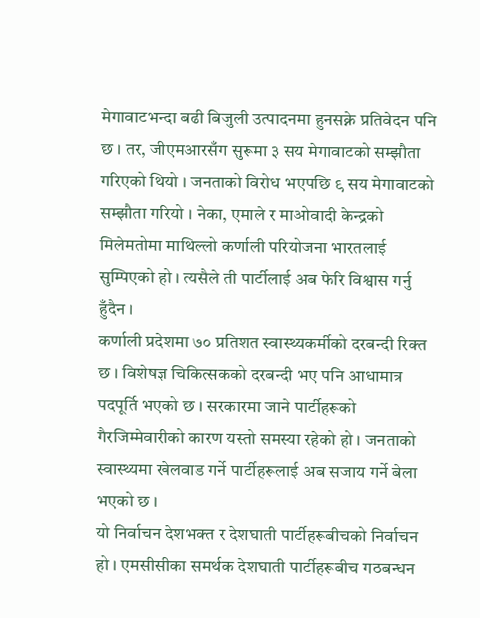मेगावाटभन्दा बढी बिजुली उत्पादनमा हुनसक्ने प्रतिवेदन पनि छ । तर, जीएमआरसँग सुरूमा ३ सय मेगावाटको सम्झौता गरिएको थियो । जनताको विरोध भएपछि ९ सय मेगावाटको सम्झौता गरियो । नेका, एमाले र माओवादी केन्द्रको मिलेमतोमा माथिल्लो कर्णाली परियोजना भारतलाई सुम्पिएको हो । त्यसैले ती पार्टीलाई अब फेरि विश्वास गर्नु हुँदैन ।
कर्णाली प्रदेशमा ७० प्रतिशत स्वास्थ्यकर्मीको दरबन्दी रिक्त छ । विशेषज्ञ चिकित्सकको दरबन्दी भए पनि आधामात्र पदपूर्ति भएको छ । सरकारमा जाने पार्टीहरूको गैरजिम्मेवारीको कारण यस्तो समस्या रहेको हो । जनताको स्वास्थ्यमा खेलवाड गर्ने पार्टीहरूलाई अब सजाय गर्ने बेला भएको छ ।
यो निर्वाचन देशभक्त र देशघाती पार्टीहरूबीचको निर्वाचन हो । एमसीसीका समर्थक देशघाती पार्टीहरूबीच गठबन्धन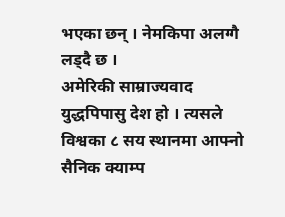भएका छन् । नेमकिपा अलग्गै लड्दै छ ।
अमेरिकी साम्राज्यवाद युद्धपिपासु देश हो । त्यसले विश्वका ८ सय स्थानमा आफ्नो सैनिक क्याम्प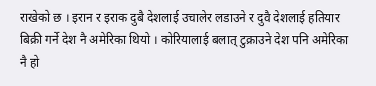राखेको छ । इरान र इराक दुबै देशलाई उचालेर लडाउने र दुवै देशलाई हतियार बिक्री गर्ने देश नै अमेरिका थियो । कोरियालाई बलात् टुक्राउने देश पनि अमेरिका नै हो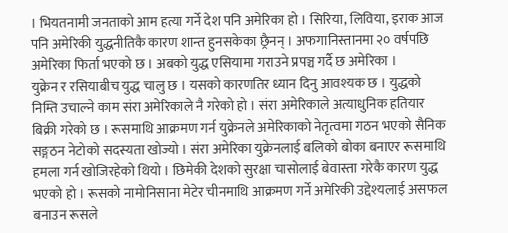। भियतनामी जनताको आम हत्या गर्ने देश पनि अमेरिका हो । सिरिया, लिविया, इराक आज पनि अमेरिकी युद्धनीतिकै कारण शान्त हुनसकेका छ्रैनन् । अफगानिस्तानमा २० वर्षपछि अमेरिका फिर्ता भएको छ । अबको युद्ध एसियामा गराउने प्रपञ्च गर्दै छ अमेरिका ।
युक्रेन र रसियाबीच युद्ध चालु छ । यसको कारणतिर ध्यान दिनु आवश्यक छ । युद्धको निम्ति उचाल्ने काम संरा अमेरिकाले नै गरेको हो । संरा अमेरिकाले अत्याधुनिक हतियार बिक्री गरेको छ । रूसमाथि आक्रमण गर्न युक्रेनले अमेरिकाको नेतृत्वमा गठन भएको सैनिक सङ्गठन नेटोको सदस्यता खोज्यो । संरा अमेरिका युक्रेनलाई बलिको बोका बनाएर रूसमाथि हमला गर्न खोजिरहेको थियो । छिमेकी देशको सुरक्षा चासोलाई बेवास्ता गरेकै कारण युद्ध भएको हो । रूसको नामोनिसाना मेटेर चीनमाथि आक्रमण गर्ने अमेरिकी उद्देश्यलाई असफल बनाउन रूसले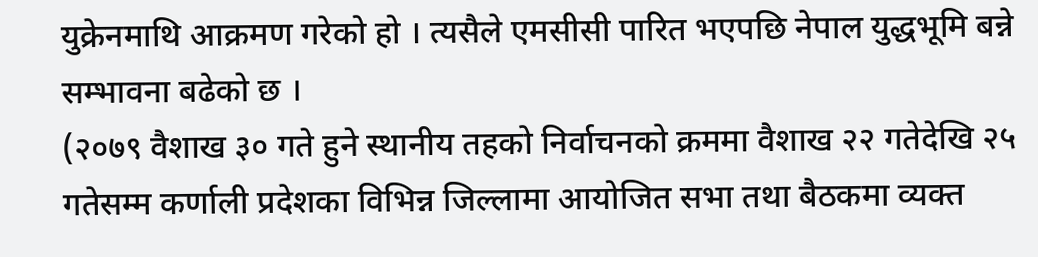युक्रेनमाथि आक्रमण गरेको हो । त्यसैले एमसीसी पारित भएपछि नेपाल युद्धभूमि बन्ने सम्भावना बढेको छ ।
(२०७९ वैशाख ३० गते हुने स्थानीय तहको निर्वाचनको क्रममा वैशाख २२ गतेदेखि २५ गतेसम्म कर्णाली प्रदेशका विभिन्न जिल्लामा आयोजित सभा तथा बैठकमा व्यक्त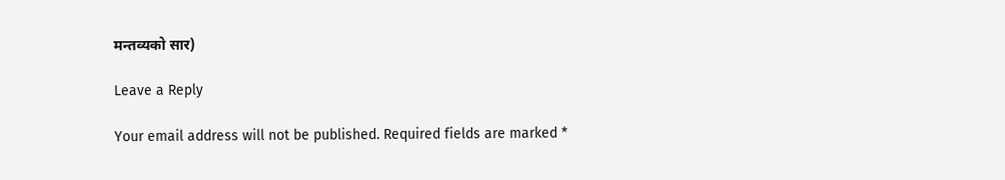मन्तव्यको सार)

Leave a Reply

Your email address will not be published. Required fields are marked *